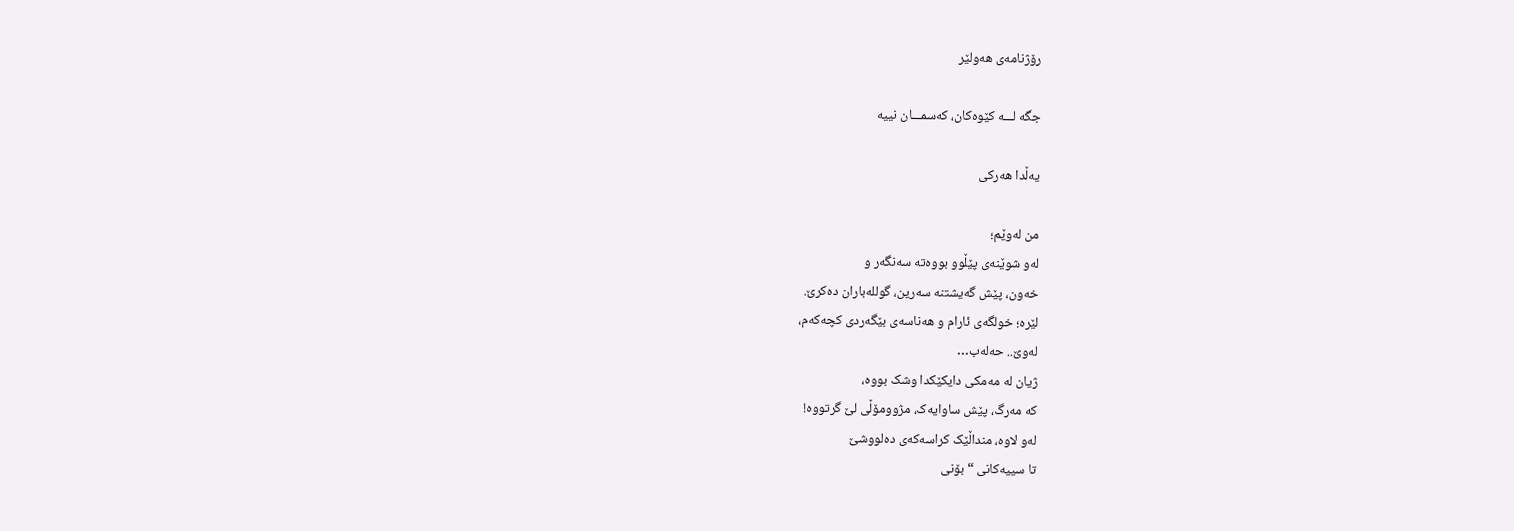رۆژنامەی ھەولێر

جگە لـــە کێوەکان، کەسمـــان نییە

یەڵدا هەرکی

من لەوێم؛
لەو شوێنەی پێڵوو بووەتە سەنگەر و
خەون، پێش گەیشتنە سەرین، گوللەباران دەکرێ.
لێرە؛ خولگەی ئارام و هەناسەی بێگەردی کچەکەم،
لەوێ.. حەلەب…
ژیان لە مەمکی دایکێکدا وشک بووە،
کە مەرگ، پێش ساوایەک، مژوومۆڵی لێ گرتووە!
لەو لاوە، منداڵێک کراسەکەی دەلووشێ
تا سییەکانی “بۆنی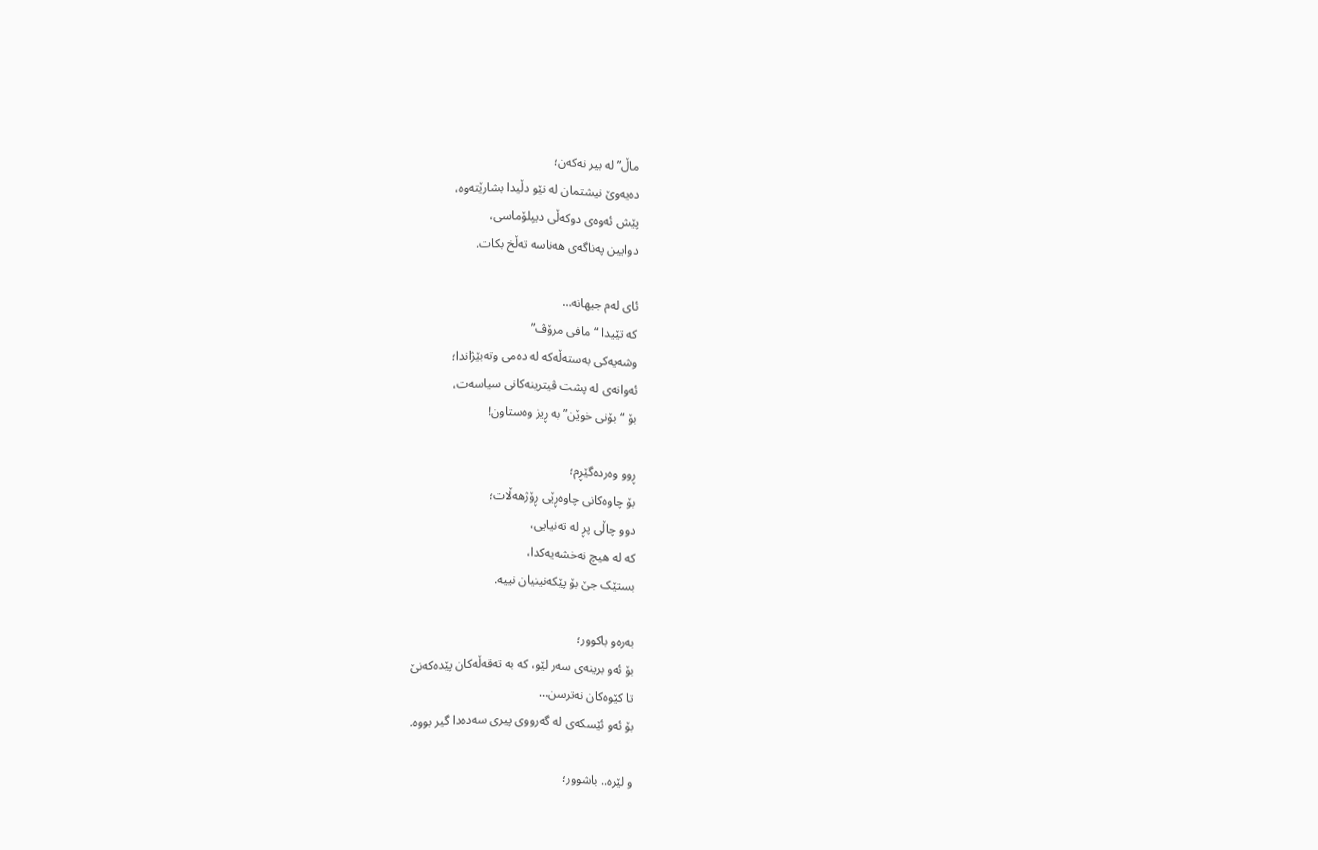ماڵ” لە بیر نەکەن؛
دەیەوێ نیشتمان لە نێو دڵیدا بشارێتەوە،
پێش ئەوەی دوکەڵی دیپلۆماسی،
دوایین پەناگەی هەناسە تەڵخ بکات.

ئای لەم جیهانە…
کە تێیدا “مافی مرۆڤ”
وشەیەکی بەستەڵەکە لە دەمی وتەبێژاندا؛
ئەوانەی لە پشت ڤیترینەکانی سیاسەت،
بۆ “بۆنی خوێن” بە ڕیز وەستاون!

ڕوو وەردەگێڕم؛
بۆ چاوەکانی چاوەڕێی ڕۆژهەڵات؛
دوو چاڵی پڕ لە تەنیایی،
کە لە هیچ نەخشەیەکدا،
بستێک جێ بۆ پێکەنینیان نییە.

بەرەو باکوور؛
بۆ ئەو برینەی سەر لێو، کە بە تەقەڵەکان پێدەکەنێ
تا کێوەکان نەترسن…
بۆ ئەو ئێسکەی لە گەرووی پیری سەدەدا گیر بووە.

و لێرە.. باشوور؛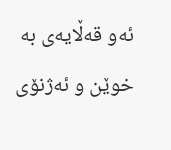ئەو قەڵایەی بە خوێن و ئەژنۆی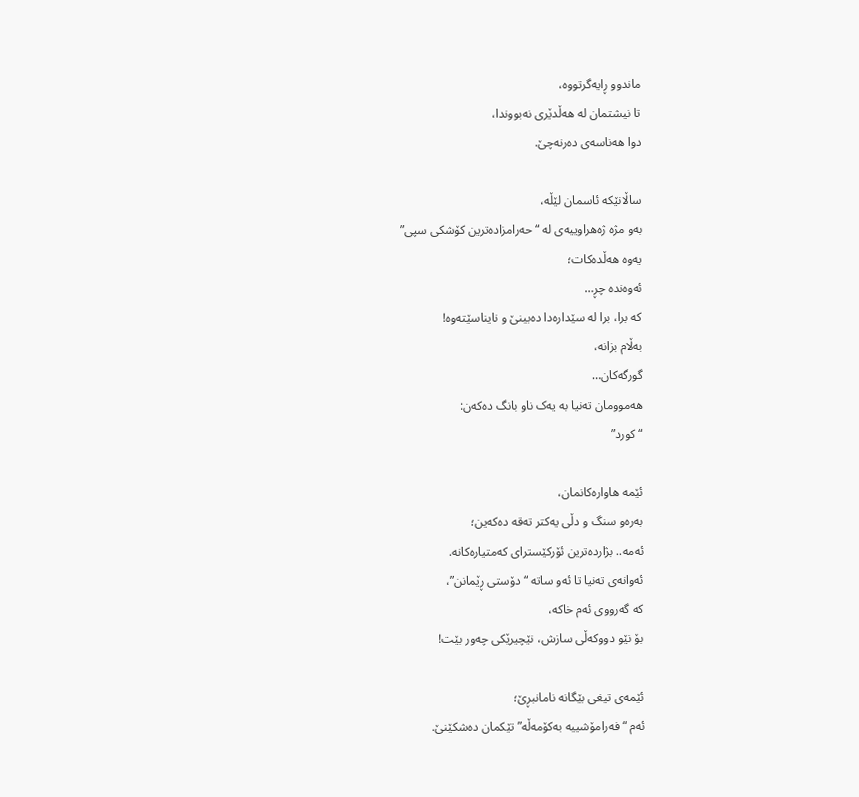ماندوو ڕایەگرتووە،
تا نیشتمان لە هەڵدێری نەبووندا،
دوا هەناسەی دەرنەچێ.

ساڵانێکە ئاسمان لێڵە،
بەو مژە ژەهراوییەی لە “حەرامزادەترین کۆشکی سپی”
یەوە هەڵدەکات؛
ئەوەندە چڕ…
کە برا، برا لە سێدارەدا دەبینێ و نایناسێتەوە!
بەڵام بزانە،
گورگەکان…
هەموومان تەنیا بە یەک ناو بانگ دەکەن:
“کورد”

ئێمە هاوارەکانمان،
بەرەو سنگ و دڵی یەکتر تەقە دەکەین؛
ئەمە.. بژاردەترین ئۆرکێسترای کەمتیارەکانە.
ئەوانەی تەنیا تا ئەو ساتە “دۆستی ڕێمانن”،
کە گەرووی ئەم خاکە،
بۆ نێو دووکەڵی سازش، نێچیرێکی چەور بێت!

ئێمەی تیغی بێگانە نامانبڕێ؛
ئەم “فەرامۆشییە بەکۆمەڵە” تێکمان دەشکێنێ.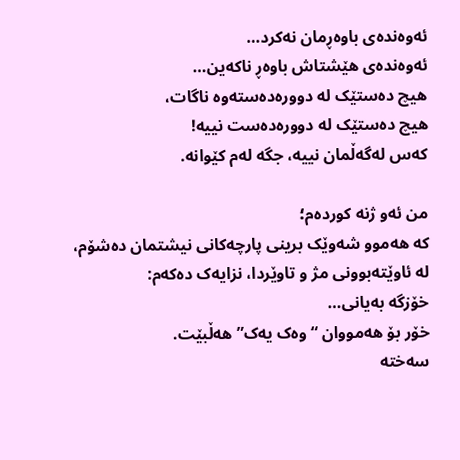ئەوەندەی باوەڕمان نەکرد…
ئەوەندەی هێشتاش باوەڕ ناکەین…
هیچ دەستێک لە دوورەدەستەوە ناگات،
هیچ دەستێک لە دوورەدەست نییە!
کەس لەگەڵمان نییە، جگە لەم کێوانە.

من ئەو ژنە کوردەم؛
کە هەموو شەوێک برینی پارچەکانی نیشتمان دەشۆم،
لە ئاوێتەبوونی مژ و تاوێردا، نزایەک دەکەم:
خۆزگە بەیانی…
خۆر بۆ هەمووان “وەک یەک” هەڵبێت.
سەختە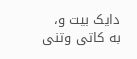دایک بیت و،
بە کاتی وتنی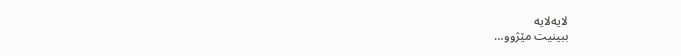لایەلایە
ببینیت مێژوو…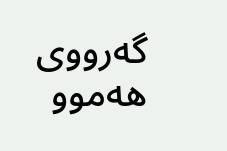گەرووی هەموو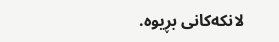لانکەکانی بڕیوە.